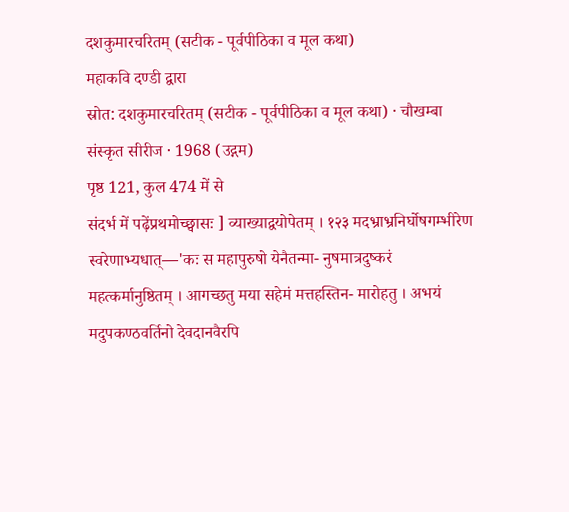दशकुमारचरितम् (सटीक - पूर्वपीठिका व मूल कथा)
महाकवि दण्डी द्वारा
स्रोत: दशकुमारचरितम् (सटीक - पूर्वपीठिका व मूल कथा) · चौखम्बा संस्कृत सीरीज · 1968 (उद्गम)
पृष्ठ 121, कुल 474 में से
संदर्भ में पढ़ेंप्रथमोच्छ्वासः ] व्याख्याद्वयोपेतम् । १२३ मदभ्राभ्रनिर्घोषगम्भीरेण स्वरेणाभ्यधात्—'कः स महापुरुषो येनैतन्मा- नुषमात्रदुष्करं महत्कर्मानुष्ठितम् । आगच्छतु मया सहेमं मत्तहस्तिन- मारोहतु । अभयं मदुपकण्ठवर्तिनो देवदानवैरपि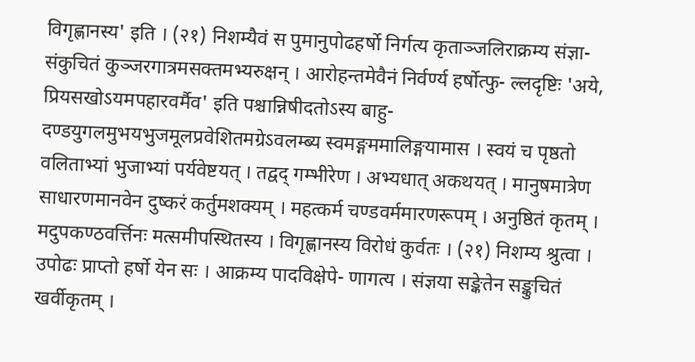विगृह्णानस्य' इति । (२१) निशम्यैवं स पुमानुपोढहर्षो निर्गत्य कृताञ्जलिराक्रम्य संज्ञा- संकुचितं कुञ्जरगात्रमसक्तमभ्यरुक्षन् । आरोहन्तमेवैनं निर्वर्ण्य हर्षोत्फु- ल्लदृष्टिः 'अये, प्रियसखोऽयमपहारवर्मैव' इति पश्चान्निषीदतोऽस्य बाहु- दण्डयुगलमुभयभुजमूलप्रवेशितमग्रेऽवलम्ब्य स्वमङ्गममालिङ्गयामास । स्वयं च पृष्ठतो वलिताभ्यां भुजाभ्यां पर्यवेष्टयत् । तद्वद् गम्भीरेण । अभ्यधात् अकथयत् । मानुषमात्रेण साधारणमानवेन दुष्करं कर्तुमशक्यम् । महत्कर्म चण्डवर्ममारणरूपम् । अनुष्ठितं कृतम् । मदुपकण्ठवर्त्तिनः मत्समीपस्थितस्य । विगृह्णानस्य विरोधं कुर्वतः । (२१) निशम्य श्रुत्वा । उपोढः प्राप्तो हर्षो येन सः । आक्रम्य पादविक्षेपे- णागत्य । संज्ञया सङ्केतेन सङ्कुचितं खर्वीकृतम् ।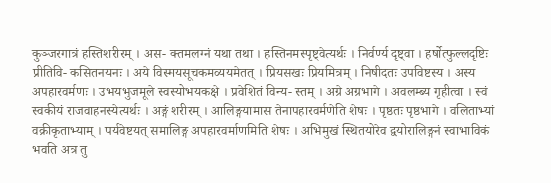कुञ्जरगात्रं हस्तिशरीरम् । अस- क्तमलग्नं यथा तथा । हस्तिनमस्पृष्ट्वेत्यर्थः । निर्वर्ण्य दृष्ट्वा । हर्षोत्फुल्लदृष्टिः प्रीतिवि- कसितनयनः । अये विस्मयसूचकमव्ययमेतत् । प्रियसखः प्रियमित्रम् । निषीदतः उपविष्टस्य । अस्य अपहारवर्मणः । उभयभुजमूले स्वस्योभयकक्षे । प्रवेशितं विन्य- स्तम् । अग्रे अग्रभागे । अवलम्ब्य गृहीत्वा । स्वं स्वकीयं राजवाहनस्येत्यर्थः । अङ्गं शरीरम् । आलिङ्गयामास तेनापहारवर्मणेति शेषः । पृष्ठतः पृष्ठभागे । वलिताभ्यां वक्रीकृताभ्याम् । पर्यवेष्टयत् समालिङ्ग अपहारवर्माणमिति शेषः । अभिमुखं स्थितयोरेव द्वयोरालिङ्गनं स्वाभाविकं भवति अत्र तु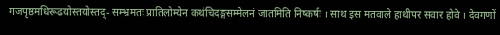गजपृष्ठमधिरूढयोस्तयोस्तद्- सम्भ्रमतः प्रातिलोम्येन कथंचिदङ्गसम्मेलनं जातमिति निष्कर्षः । साथ इस मतवाले हाथीपर सवार होवे । देवगणों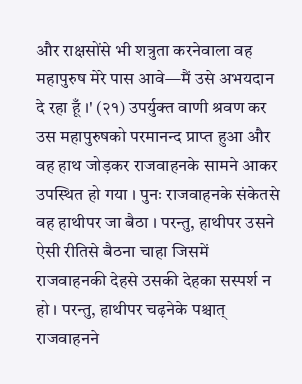और राक्षसोंसे भी शत्रुता करनेवाला वह महापुरुष मेरे पास आवे—मैं उसे अभयदान दे रहा हूँ ।' (२१) उपर्युक्त वाणी श्रवण कर उस महापुरुषको परमानन्द प्राप्त हुआ और वह हाथ जोड़कर राजवाहनके सामने आकर उपस्थित हो गया । पुनः राजवाहनके संकेतसे वह हाथीपर जा बैठा । परन्तु, हाथीपर उसने ऐसी रीतिसे बैठना चाहा जिसमें राजवाहनकी देहसे उसकी देहका सस्पर्श न हो । परन्तु, हाथीपर चढ़नेके पश्चात् राजवाहनने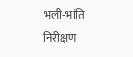भली-भांति निरीक्षण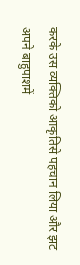करके उस व्यक्तिको आकृतिसे पहचान लिया और झट अपने बाहुपाशमें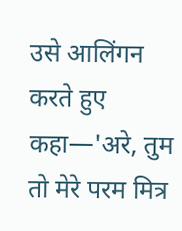उसे आलिंगन करते हुए कहा—'अरे, तुम तो मेरे परम मित्र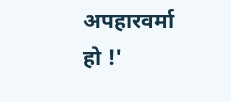अपहारवर्मा हो !'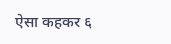ऐसा कहकर ६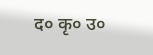द० कृ० उ०